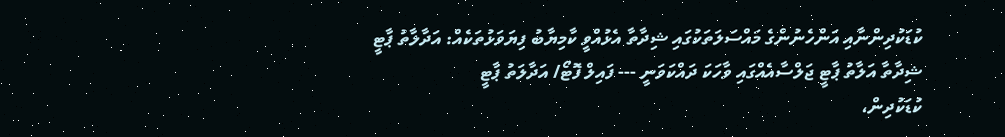ކުޑަކުދިންނާއި އަންހެނުންގެ މައްސަލަތަކުގައި ޝިދާތާ އެޅުއްވީ ކާމިޔާބު ފިޔަވަޅުތަކެއް: އަދާލާތު ޕާޓީ
ޝިދާތާ އަލާތު ޕާޓީ ޖަލްސާއެއްގައި ވާހަކަ ދައްކަވަނީ --- ފައިލް ފޮޓޯ/ އަދާލަތު ޕާޓީ
ކުޑަކުދިން،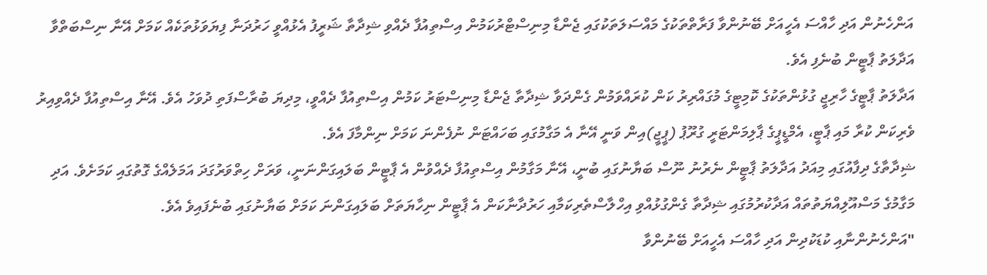އަންހެނުން އަދި ހާއްސަ އެހީއަށް ބޭނުންވާ ފަރާތްތަކުގެ މައްސަލަތަކުގައި ޖެންޑާ މިނިސްޓްރުކަމުން އިސްތިއުފާ ދެއްވި ޝިދާތާ ޝަރީފު އެޅުއްވީ ހަރުދަނާ ފިޔަވަޅުތަކެއް ކަމަށް އޭނާ ނިސްބަތްވާ އަދާލަތު ޕާޓީން ބުނެފި އެވެ.
އަދާލަތު ޕާޓީގެ ހާރިޖީ ގުޅުންތަކުގެ ކޮމިޓީގެ މުގައްރިރު ކަން ކުރައްވަމުން ގެންދަވާ ޝިދާތާ ޖެންޑާ މިނިސްޓަރު ކަމުން އިސްތިއުފާ ދެއްވީ، މިދިޔަ ބުރާސްފަތި ދުވަހު އެވެ. އޭނާ އިސްތިއުފާ ދެއްވިއިރު ވެރިކަން ކުރާ މައި ޕާޓީ، އެމްޑީޕީގެ ޕާލިމަންޓަރީ ގުރޫޕު (ޕީޖީ)އިން ވަނީ އޭނާ އެ މަގާމުގައި ބަހައްޓަން ނުފެންނަ ކަމަށް ނިންމާފަ އެވެ.
ޝިދާތާގެ ދިފާއުގައި މިއަދު އަދާލަތު ޕާޓީން ނެރުނު ނޫސް ބަޔާނުގައި ބުނީ، އޭނާ މަގާމުން އިސްތިއުފާ ދެއްވުން އެ ޕާޓީން ބަލައިގަންނަނީ، ވަރަށް ހިތްވަރުގަދަ އަމަލެއްގެ ގޮތުގައި ކަމަށެވެ. އަދި މަގާމުގެ މަސްއޫލިއްޔަތުތައް އަދާކުރުމުގައި ޝިދާތާ ގެންގުޅުއްވި އިހްލާސްތެރިކަމާއި ހަރުދާނާކަން އެ ޕާޓީން ނިހާޔަތަށް ބަލައިގަންނަ ކަމަށް ބަޔާނުގައި ބުނެފައިވެ އެވެ.
"އަންހެނުންނާއި ކުޑަކުދިން އަދި ހާއްސަ އެހީއަށް ބޭނުންވާ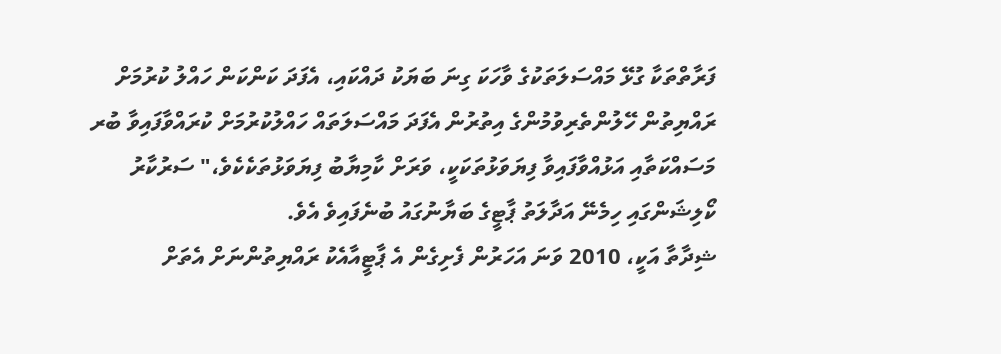ފަރާތްތަކާ ގުޅޭ މައްސަލަތަކުގެ ވާހަކަ ގިނަ ބަޔަކު ދައްކައި، އެފަދަ ކަންކަން ހައްލު ކުރުމަށް ރައްޔިތުން ހޭލުންތެރިވުމުންގެ އިތުރުން އެފަދަ މައްސަލަތައް ހައްލުކުރުމަށް ކުރައްވާފައިވާ ބުރ މަސައްކަތާއި އަޅުއްވާފައިވާ ފިޔަވަޅުތަކަކީ، ވަރަށް ކާމިޔާބު ފިޔަވަޅުތަކެކެވެ،" ސަރުކާރު ކޯލިޝަންގައި ހިމެނޭ އަދާލަތު ޕާޓީގެ ބަޔާނުގައު ބުނެފައިވެ އެވެ.
ޝިދާތާ އަކީ، 2010 ވަނަ އަހަރުން ފެށިގެން އެ ޕާޓީއާއެކު ރައްޔިތުންނަށް އެތަށް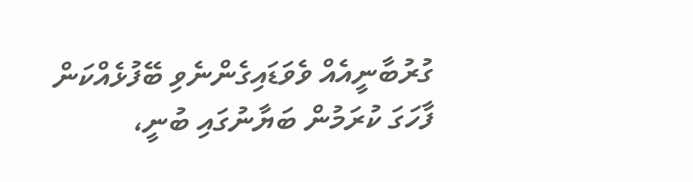ގުރުބާނީއެއް ވެވަޑައިގެންނެވި ބޭފުޅެއްކަން ފާހަގަ ކުރަމުން ބަޔާނުގައި ބުނީ،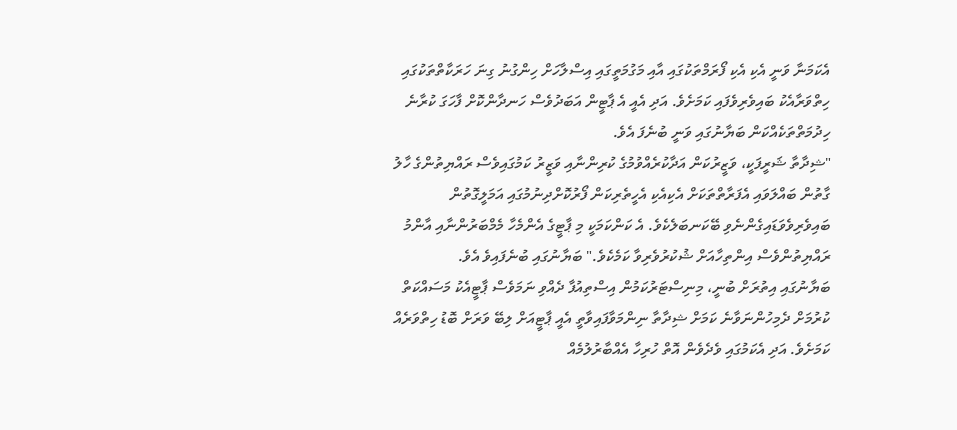އެކަމަނާ ވަނީ އެކި އެކި ފޯރަމްތަކުގައި އާއި މަގުމަތީގައި އިސްލާހަށް ހިންގުނު ގިނަ ހަރަކާތްތަކުގައި ހިތްވަރާއެކު ބައިވެރިވެފައި ކަމަށެވެ. އަދި އެއީ އެ ޕާޓީން އަބަދުވެސް ހަނދާންކޮށް ފާހަގަ ކުރާނެ ހިދުމަތްތަކެއްކަން ބަޔާނުގައި ވަނީ ބުނެފަ އެވެ.
"ޝިދާތާ ޝަރީފަކީ، ވަޒީރުކަން އަދާކުރެއްވުމުގެ ކުރިންނާއި ވަޒީރު ކަމުގައިވެސް ރައްޔިތުންގެ ހާލު ގާތުން ބައްލަވައި އެފަރާތްތަކަށް އެކިއެކި އެހީތެރިކަން ފޯރުކޮށްދިނުމުގައި އަމަލީގޮތުން ބައިވެރިވެވަޑައިގެންނެވި ބޭކަނބަލެކެވެ. އެ ކަންކަމަކީ މި ޕާޓީގެ އެންމެހާ މެމްބަރުންނާއި އާންމު ރައްޔިތުންވެސް އިންތިހާއަށް ޝުކުރުވެރިވާ ކަމެކެވެ." ބަޔާނުގައި ބުނެފައިވެ އެވެ.
ބަޔާނުގައި އިތުރަށް ބުނީ، މިނިސްޓަރުކަމުން އިސްތިއުފާ ދެއްވި ނަމަވެސް ޕާޓީއެކު މަސައްކަތް ކުރުމަށް ދެމިހުންނަވާނެ ކަމަށް ޝިދާތާ ނިންމަވާފައިވާތީ އެއީ ޕާޓީއަށް ލިބޭ ވަރަށް ބޮޑު ހިތްވަރެއް ކަމަށެވެ. އަދި އެކަމުގައި ވެދެވެން އޮތް ހުރިހާ އެއްބާރުލުމެއް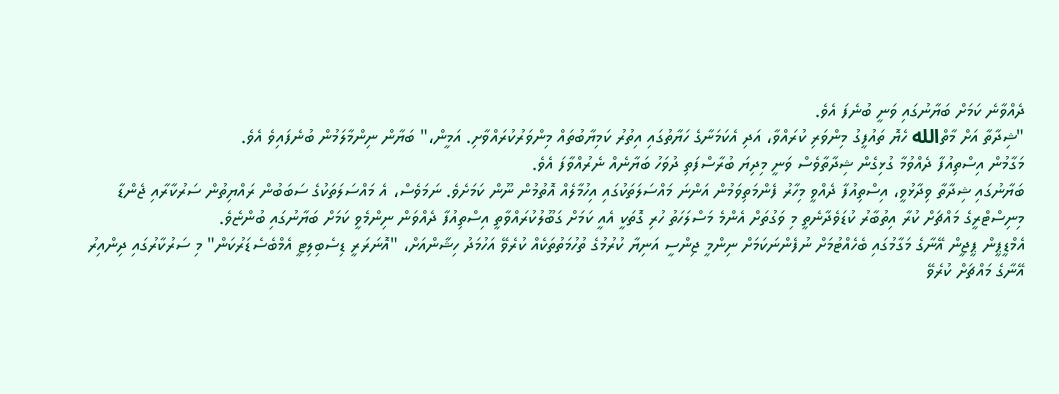ދެއްވާނެ ކަމަށް ބަޔާނުގައި ވަނީ ބުނެފަ އެވެ.
"ޝިދާތާ އަށް މާތްالله ހެޔޮ ތައުފީގު މިންވަރި ކުރައްވާ، އަދި އެކަމަނާގެ ހަޔާތުގައި އިތުރު ކަމިޔާބުތައް މިންވަރުކުރައްވާށި. އަމީން،" ބަޔާން ނިންމާލަމުން ބުނެފައިވެ އެވެ.
މަގާމުން އިސްތިއުފާ ދެއްވުމާ ގުޅިގެން ޝިދާތާވެސް ވަނީ މިދިޔަ ބުރާސްފަތި ދުވަހު ބަޔާނެއް ނެރުއްވާފަ އެވެ.
ބަޔާނުގައި ޝިދާތާ ވިދާޅުވީ، އިސްތިއުފާ ދެއްވީ މިހާރު ފެންމަތިވަމުން އަންނަ މައްސަލަތަކުގައި އިހުމާލެއް އޮތުމުން ނޫން ކަމަށެވެ. ނަމަވެސް، އެ މައްސަލަތަކުގެ ސަބަބުން ރައްޔިތުން ސަރުކާރާއި ޖެންޑާ މިނިސްޓްރީގެ މައްޗަށް ކުރާ އިތުބާރު ކުޑަވެދާނެތީ މި ވަގުތަށް އެންމެ މަސްލަހަތު ހުރި ގޮތަކީ އެއީ ކަމަށް ގަބޫލުކުރައްވާތީ އިސްތިއުފާ ދެއްވަން ނިންމެވީ ކަމަށް ބަޔާނުގައި ބުންޏެވެ.
އެމްޑީޕީން ޕީޖީން އޭނާގެ މަގާމުގައި ބެހެއްޓުމަށް ނުފެންނަކަމަށް ނިންމީ ޖިންސީ އަނިޔާ ކުރުމުގެ ތުހުމަތުތަކެއް ކުރެވޭ އަހުމަދު ހިޝާންއަށް، "އޮނަރަރީ ޑިސެބިލިޓީ އެމްބެސެޑަރުކަން" މި ސަރުކާރުގައި ދިންއިރު އޭނާގެ މައްޗަށް ކުރެވޭ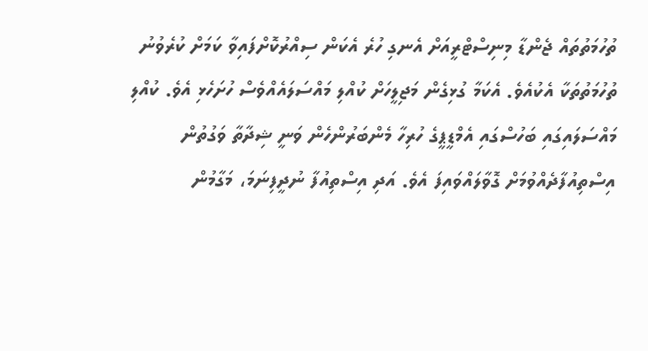ތުހުމަތުތައް ޖެންޑާ މިނިސްޓްރީއަށް އެނގި ހުރެ އެކަން ސިއްރުކޮށްފައިވާ ކަމަށް ކުރެވުނު ތުހުމަތުތަކާ އެކުއެވެ. އެކަމާ ގުޅިގެން މަޖިލީހަށް ކުއްލި މައްސަލައެއްވެސް ހުށަހެޅި އެވެ. ކުއްލި މައްސަލައިގައި ބަހުސްގައި އެމްޑީޕީގެ ހުރިހާ މެންބަރުންހެން ވަނީ ޝިދާތާ ވަގުތުން އިސްތިއުފާދެއްވުމަށް ގޮވާލައްވައިފަ އެވެ. އަދި އިސްތިއުފާ ނުދީފިނަމަ، މަގާމުން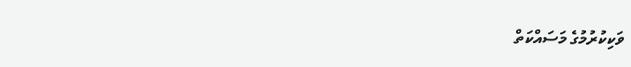ވަކިކުރުމުގެ މަސައްކަތް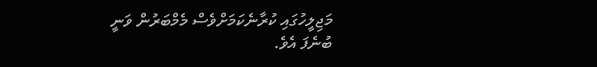މަޖިލީހުގައި ކުރާނެކަމަށްވެސް މެމްބަރުން ވަނީ ބުނެފަ އެވެ.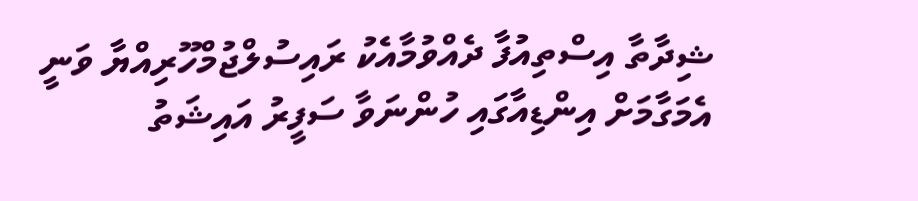ޝިދާތާ އިސްތިއުފާ ދެއްވުމާއެކު ރައިސުލްޖުމްހޫރިއްޔާ ވަނީ އެމަގާމަށް އިންޑިއާގައި ހުންނަވާ ސަފީރު އައިޝަތު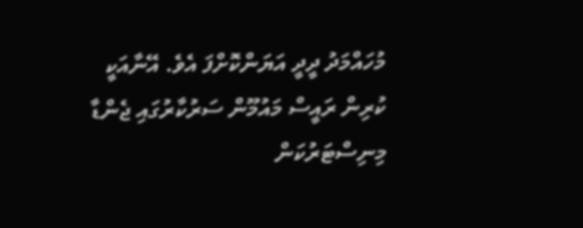މުހައްމަދު ދީދީ އަޔަންކޮށްފަ އެވެ. އޭނާއަކީ ކުރިން ރައީސް މައުމޫން ސަރުކާރުގައި ޖެންޑާ މިނިސްޓަރުކަން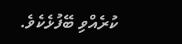ކުރެއްވި ބޭފުޅެކެވެ.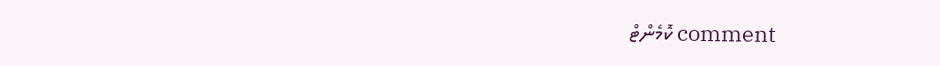comment ކޮމެންޓް